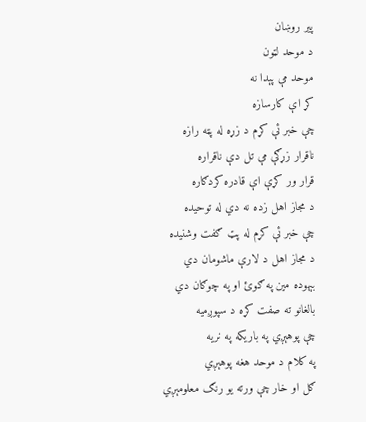پير روښان
د موحد لټون
موحد مې پېدا نه
کړ اې کارسازه
چې خبر ئې کړم د زړه له پټه رازه
ناقرار زړګې مې تل دې ناقراره
قرار ور کړې اې قادره کردګاره
د مجاز اهل زده نه دي له توحيده
چې خبر ئې کړم له پټ ګفت وشنيده
د مجاز اهل د لارې ماشومان دي
بېهوده مين په ګوئ او په چوګان دي
بالغانو ته صفت کړه د سپوږميه
چې پوهېږي په باريکه په نريه
په کلام د موحد هغه پوهېږي
ګل او خار چې ورته يو رنګ معلومېږي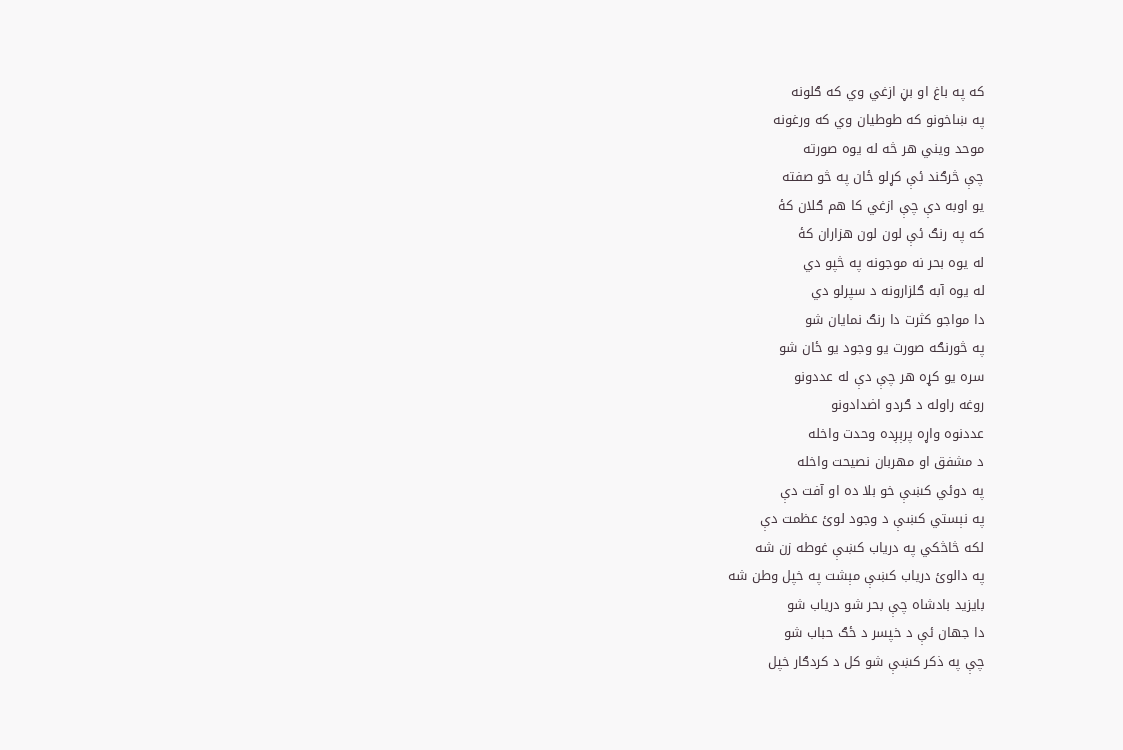که په باغ او بڼ ازغي وي که ګلونه
په ښاخونو که طوطيان وي که ورغونه
موحد ويني هر څه له يوه صورته
چې څرګند ئې کړلو ځان په څو صفته
يو اوبه دې چې ازغي کا هم ګلان کۀ
که په رنګ ئې لون لون هزاران کۀ
له يوه بحر نه موجونه په څپو دي
له يوه آبه ګلزارونه د سپرلو دي
دا مواجو کثرت دا رنګ نمايان شو
په څورنګه صورت يو وجود يو ځان شو
سره يو کړه هر چې دې له عددونو
روغه راوله د ګردو اضدادونو
عددنوه واړه پرېږده وحدت واخله
د مشفق او مهربان نصيحت واخله
په دوئي کښې خو بلا ده او آفت دې
په نېستي کښې د وجود لوئ عظمت دې
لکه څاڅکي په درياب کښې غوطه زن شه
په دالوئ درياب کښې مېشت په خپل وطن شه
بايزيد بادشاه چې بحر شو درياب شو
دا جهان ئې د خپسر د ځګ حباب شو
چې په ذکر کښې شو کل د کردګار خپل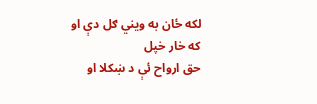لکه ځان به ويني ګل دې او که خار خپل
حق ارواح ئې د ښکلا او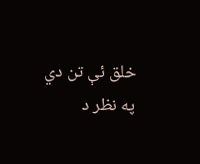خلق ئې تن دي
په نظر د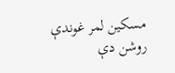مسکين لمر غوندې روشن دې